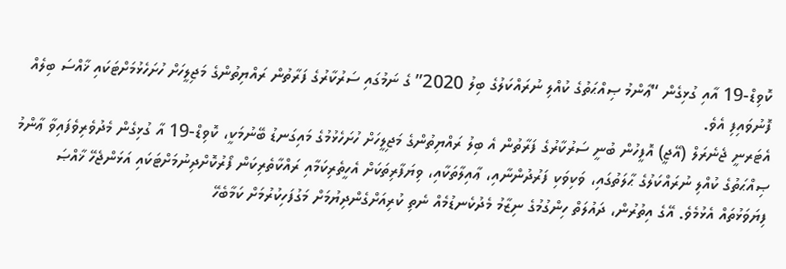ކޮވިޑް-19 އާއި ގުޅިގެން “ޢާންމު ޞިއްޙަތުގެ ކުއްލި ނުރައްކަލުގެ ބިލު 2020” ގެ ނަމުގައި ސަރުކާރުގެ ފަރާތުން ރައްޔިތުންގެ މަޖިލީހަށް ހުށަހެޅުމަށްޓަކައި ޚާއްސަ ބިލެއް ފޮނުވައިފި އެވެ.
އެޓަރނީ ޖެނެރަލް (އޭޖީ) އޮފީހުން ބުނީ ސަރުކާރުގެ ފަރާތުން އެ ބިލު ރައްޔިތުންގެ މަޖިލީހަށް ހުށަހެޅުމުގެ މައިގަނޑު ބޭނުމަކީ، ކޮވިޑް-19 އާ ގުޅިގެން މެދުވެރިވެފައިވާ ޢާންމު ޞިއްޙަތުގެ ކުއްލި ނުރައްކަލުގެ ޙާލަތުގައި، ވަކިވަކި ފަރުދުންނާއި، ޢާއިލާތަކާއި، ވިޔަފާރިތަކަށް އެހީތެރިކަމާއި ރައްކާތެރިކަން ފޯރުކޮށްދިނުމަށްޓަކައި އަޅަންޖެހޭ ޚާއްޞަ ފިޔަވަޅުތައް އެޅުމެވެ. އޭގެ އިތުރުން، ދައުލަތް ހިންގުމުގެ ނިޒާމު މެދުކެނޑުމެއް ނެތި ކުރިއަށްގެންދިޔުމަށް މަގުފަހިކުރުމަށް ކަމާބެހޭ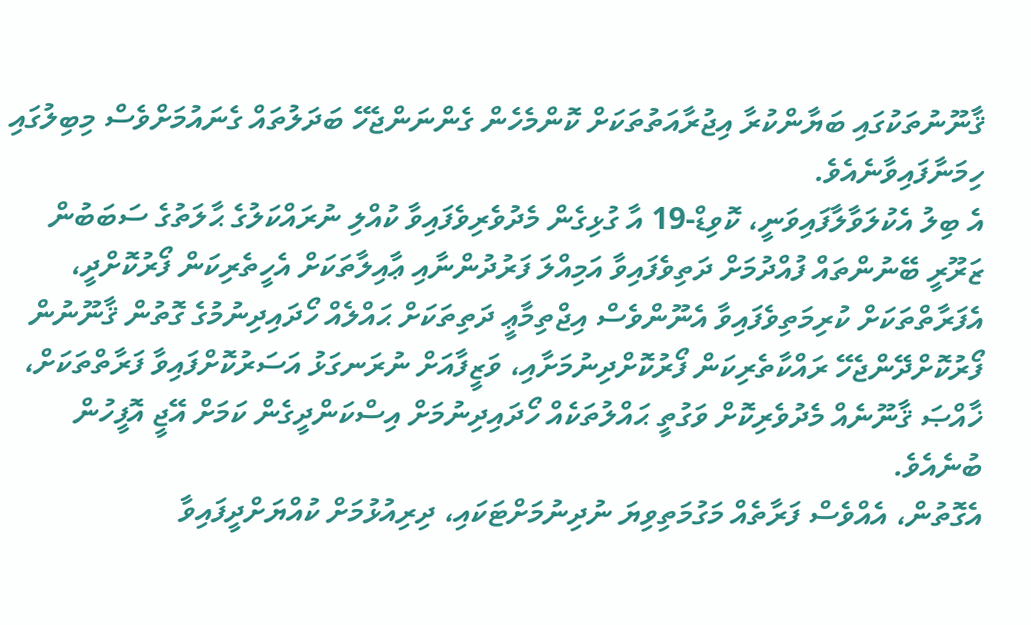ޤާނޫނުތަކުގައި ބަޔާންކުރާ އިޖުރާއަތުތަކަށް ކޮންމެހެން ގެންނަންޖެހޭ ބަދަލުތައް ގެނައުމަށްވެސް މިބިލުގައި ހިމަނާފައިވާނެއެވެ.
އެ ބިލު އެކުލަވާލާފައިވަނީ، ކޮވިޑް-19 އާ ގުޅިގެން މެދުވެރިވެފައިވާ ކުއްލި ނުރައްކަލުގެ ޙާލަތުގެ ސަބަބުން ޒަރޫރީ ބޭނުންތައް ފުއްދުމަށް ދަތިވެފައިވާ އަމިއްލަ ފަރުދުންނާއި ޢާއިލާތަކަށް އެހީތެރިކަން ފޯރުކޮށްދީ، އެފަރާތްތަކަށް ކުރިމަތިވެފައިވާ އެނޫންވެސް އިޖްތިމާޢީ ދަތިތަކަށް ޙައްލެއް ހޯދައިދިނުމުގެ ގޮތުން ޤާނޫނުން ފޯރުކޮށްދޭންޖެހޭ ރައްކާތެރިކަން ފޯރުކޮށްދިނުމަށާއި، ވަޒީފާއަށް ނުރަނގަޅު އަސަރުކޮށްފައިވާ ފަރާތްތަކަށް، ޚާއްޞަ ޤާނޫނެއް މެދުވެރިކޮށް ވަގުތީ ޙައްލުތަކެއް ހޯދައިދިނުމަށް އިސްކަންދީގެން ކަމަށް އޭޖީ އޮފީހުން ބުނެއެވެ.
އެގޮތުން، އެއްވެސް ފަރާތެއް މަގުމަތިވިޔަ ނުދިނުމަށްޓަކައި، ދިރިއުޅުމަށް ކުއްޔަށްދީފައިވާ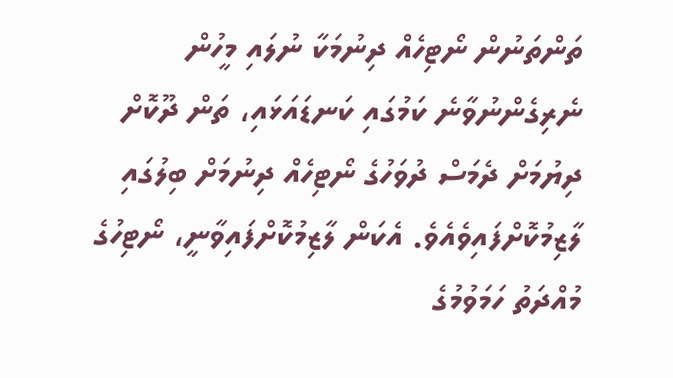ތަންތަނުން ނޯޓިހެއް ދިނުމަކާ ނުލައި މީހުން ނެރިގެންނުވާނެ ކަމުގައި ކަނޑައަޅައި، ތަން ދޫކޮށް ދިޔުމަށް ދެމަސް ދުވަހުގެ ނޯޓިހެއް ދިނުމަށް ބިލުގައި ލާޒިމުކޮށްފައިވެއެވެ. އެކަން ލާޒިމުކޮށްފައިވާނީ، ނޯޓިހުގެ މުއްދަތު ހަމަވުމުގެ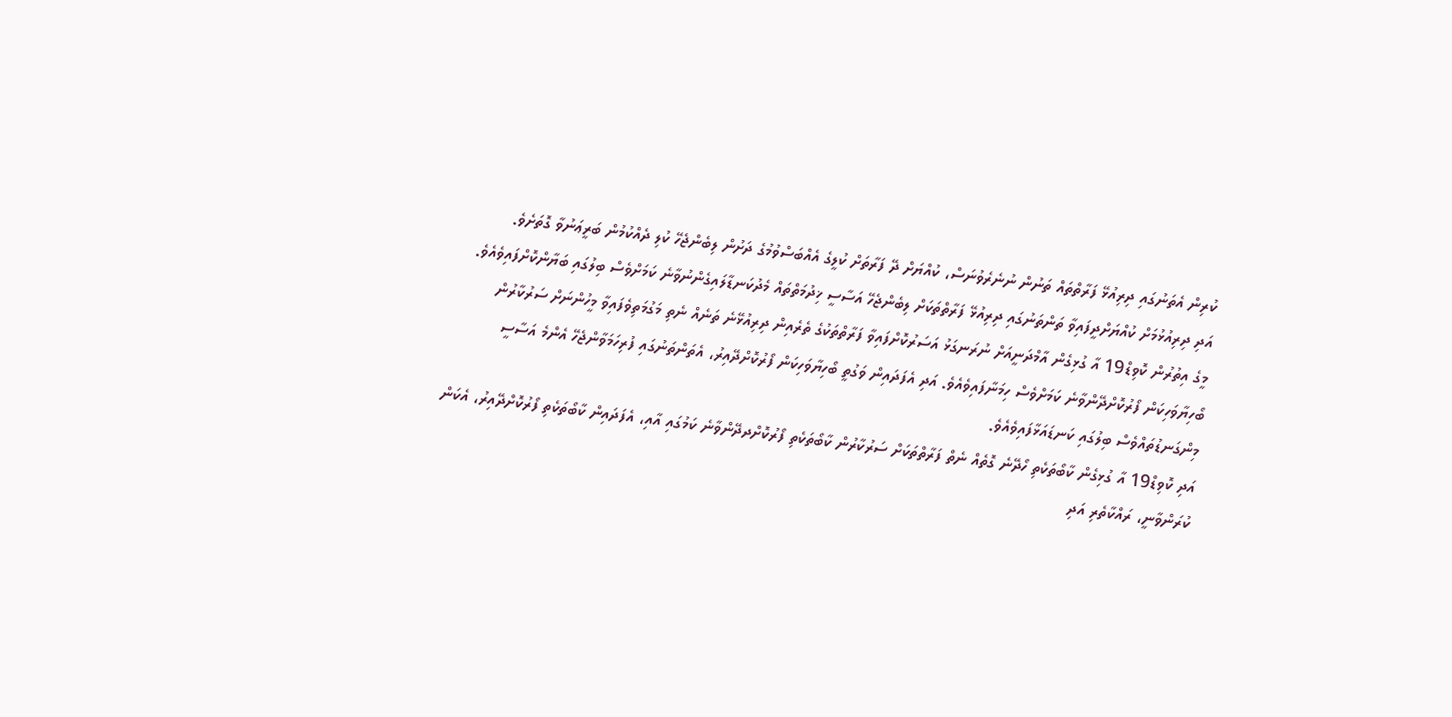ކުރިން އެތަނުގައި ދިރިއުޅޭ ފަރާތްތައް ތަނުން ނުނެރެވުނަސް، ކުއްޔަށް ދޭ ފަރާތަށް ކުލީގެ އެއްބަސްވުމުގެ ދަށުން ލިބެންޖެހޭ ކުލި ދެއްކުމުން ބަރީޢަނުވާ ގޮތަށެވެ.
އަދި ދިރިއުޅުމަށް ކުއްޔަށްދީފައިވާ ތަންތަނުގައި ދިރިއުޅޭ ފަރާތްތަކަށް ލިބެންޖެހޭ އަސާސީ ޚިދުމަތްތައް މެދުކަނޑާލައިގެންނުވާނެ ކަމަށްވެސް ބިލުގައި ބަޔާންކޮށްފައިވެއެވެ.
މީގެ އިތުރުން ކޮވިޑް19 އާ ގުޅިގެން އާމްދަނީއަށް ނުރަނގަޅު އަސަރުކޮށްފައިވާ ފަރާތްތަކުގެ ތެރެއިން ދިރިއުޅޭނެ ތަނެއް ނެތި މަގުމަތިވެފައިވާ މީހުންނަށް ސަރުކާރުން ބޯހިޔާވަހިކަން ފޯރުކޮށްދޭންވާނެ ކަމަށްވެސް ހިމަނާފައިވެއެވެ. އަދި އެފަދައިން ވަގުތީ ބޯހިޔާވަހިކަން ފޯރުކޮށްދޭއިރު، އެތަންތަނުގައި ފުރިހަމަވާންޖެހޭ އެންމެ އަސާސީ މިންގަނޑުތައްވެސް ބިލުގައި ކަނޑައަޅާފައިވެއެވެ.
އަދި ކޮވިޑް19 އާ ގުޅިގެން ކާބޯތަކެތި ހޯދޭނެ ގޮތެއް ނެތް ފަރާތްތަކަށް ސަރުކާރުން ކާބޯތަކެތި ފޯރުކޮށްދދޭންވާނެ ކަމުގައި އާއި، އެފަދައިން ކާބޯތަކެތި ފޯރުކޮށްދޭއިރު، އެކަން ކުރަންވާނީ، ރައްކާތެރި އަދި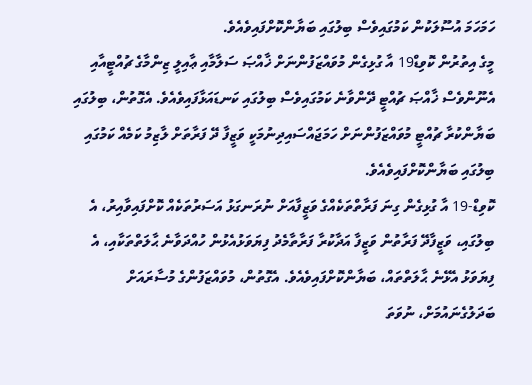ހަމަހަމަ އުސޫލަކުން ކަމުގައިވެސް ބިލުގައި ބަޔާންކޮށްފައިވެއެވެ.
މީގެ އިތުރުން ކޮވިޑް19 އާ ގުޅިގެން މުވައްޒަފުންނަށް ޚާއްޞަ ސަލާމާއި ޢާއިލީ ޒިންމާގެ ޗުއްޓީއާއި އެނޫންވެސް ޚާއްޞަ ޗުއްޓީ ދޭންވާނެ ކަމުގައިވެސް ބިލުގައި ކަނޑައަޅާފައިވެއެވެ. އެގޮތުން، ބިލުގައި ބަޔާންކުރާ ޗުއްޓީ މުވައްޒަފުންނަށް ހަމަޖައްސައިދިނުމަކީ ވަޒީފާ ދޭ ފަރާތަށް ލާޒިމު ކަމެއް ކަމުގައި ބިލުގައި ބަޔާންކޮށްފައިވެއެވެ.
ކޮވިޑް-19 އާ ގުޅިގެން ގިނަ ފަރާތްތަކެއްގެ ވަޒީފާއަށް ނުރަނގަޅު އަސަރުތަކެއް ކޮށްފައިވާއިރު، އެ ބިލުގައި، ވަޒީފާދޭ ފަރާތުން ވަޒީފާ އަދާކުރާ ފަރާތާމެދު ފިޔަވަޅުއެޅުން ހުއްދަވާނެ ޙާލަތްތަކާއި، އެ ފިޔަވަޅު އެޅޭނެ ޙާލަތްތައް، ބަޔާންކޮށްފައިވެއެވެ. އެގޮތުން، މުވައްޒަފުންގެ މުސާރައަށް ބަދަލުގެނައުމަށް، ނުވަތަ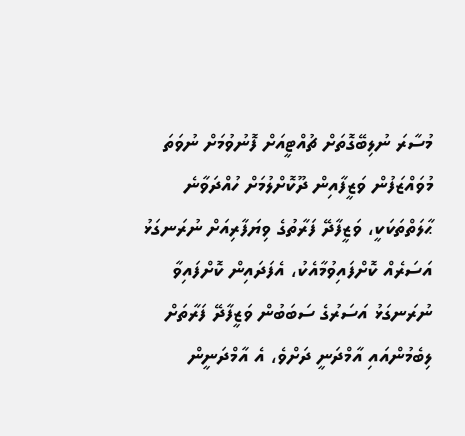މުސާރަ ނުލިބޭގޮތަށް ޗުއްޓީއަށް ފޮނުވުމަށް ނުވަތަ މުވައްޒަފުން ވަޒީފާއިން ދޫކޮށްލުމަށް ހުއްދަވާނެ ޙާލަތްތަކަކީ، ވަޒީފާދޭ ފަރާތުގެ ވިޔަފާރިއަށް ނުރަނގަޅު އަސަރެއް ކޮށްފައިވުމާއެކު، އެފަދައިން ކޮށްފައިވާ ނުރަނގަޅު އަސަރުގެ ސަބަބުން ވަޒީފާދޭ ފަރާތަށް ލިބެމުންއައި އާމްދަނީ ދަށްވެ، އެ އާމްދަނީން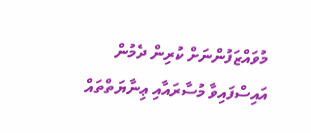މުވައްޒަފުންނަށް ކުރިން ދެމުން އައިސްފައިވާ މުސާރައާއި ޢިނާޔަތްތައް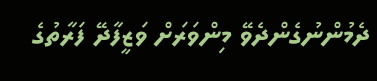ދެމުންނުގެންދެވޭ މިންވަރަށް ވަޒީފާދޭ ފަރާތުގެ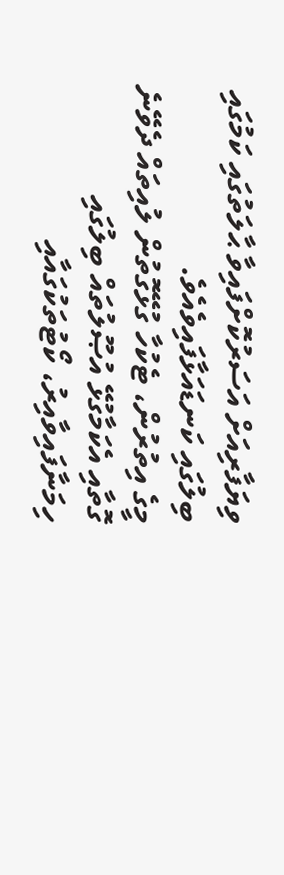ވިޔަފާރިއަށް އަސަރުކޮށްފައިވާ ޙާލަތުގައި ކަމުގައި ބިލުގައި ކަނޑައަޅާފައިވެއެވެ.
މީގެ އިތުރުން، ޓެކުހާ ގުޅޭގޮތުން ލުއިތައް ދެވޭނެ ގޮތާއި އެކަމާގުޅޭ އުޞޫލުތައް ބިލުގައި ހިމަނާފައިވާއިރު، ކޯޓުތަކުގައާއި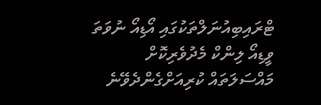ޓްރައިބިއުނަލްތަކުގައި އޯޑިއޯ ނުވަތަ ވީޑިއޯ ލިންކް މެދުވެރިކޮށް މައްސަލަތައް ކުރިއަށްގެންދެވޭނެ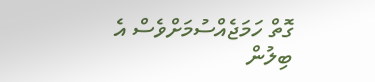ގޮތް ހަމަޖެއްސުމަށްވެސް އެ ބިލުން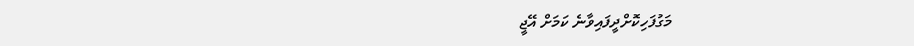މަގުފަހިކޮށްދީފައިވާނެ ކަމަށް އޭޖީ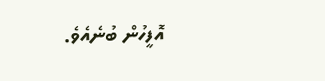އޮފީހުން ބުނެއެވެ.